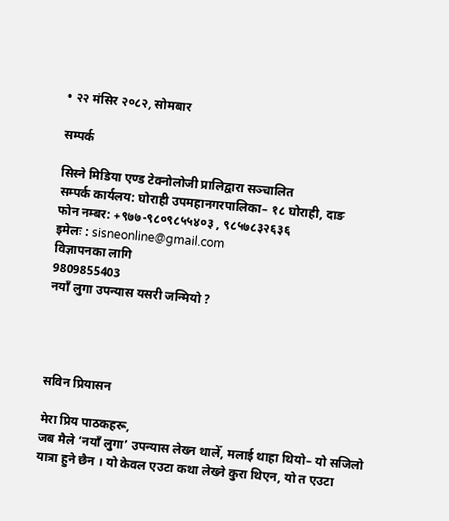• २२ मंसिर २०८२, सोमबार

सम्पर्क

सिस्ने मिडिया एण्ड टेक्नोलोजी प्रालिद्वारा सञ्चालित
सम्पर्क कार्यलय: घोराही उपमहानगरपालिका– १८ घोराही, दाङ
फोन नम्बर: +९७७-९८०९८५५४०३ , ९८५७८३२६३६
इमेलः : sisneonline@gmail.com
विज्ञापनका लागि
9809855403
नयाँ लुगा उपन्यास यसरी जन्मियो ?




सविन प्रियासन

मेरा प्रिय पाठकहरू,
जब मैले ‘नयाँ लुगा’ उपन्यास लेख्न थालेँ, मलाई थाहा थियो– यो सजिलो यात्रा हुने छैन । यो केवल एउटा कथा लेख्ने कुरा थिएन, यो त एउटा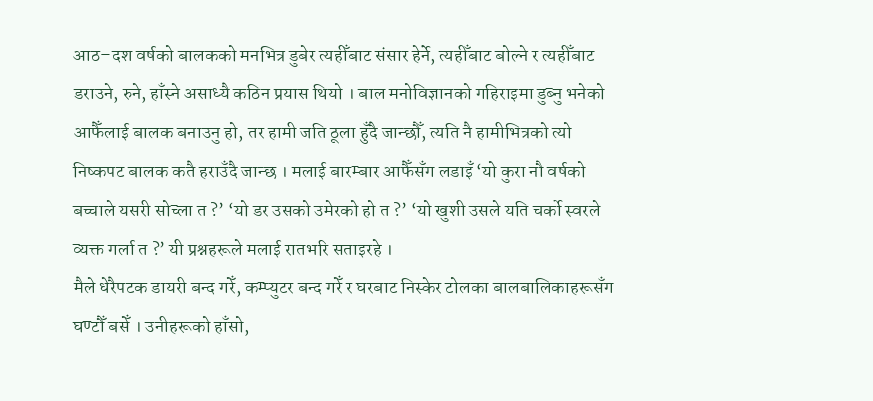आठ–दश वर्षको बालकको मनभित्र डुबेर त्यहीँबाट संसार हेर्ने, त्यहीँबाट बोल्ने र त्यहीँबाट डराउने, रुने, हाँस्ने असाध्यै कठिन प्रयास थियो । बाल मनोविज्ञानको गहिराइमा डुब्नु भनेको आफैँलाई बालक बनाउनु हो, तर हामी जति ठूला हुँदै जान्छौँ, त्यति नै हामीभित्रको त्यो निष्कपट बालक कतै हराउँदै जान्छ । मलाई बारम्बार आफैँसँग लडाइँ ‘यो कुरा नौ वर्षको बच्चाले यसरी सोच्ला त ?’ ‘यो डर उसको उमेरको हो त ?’ ‘यो खुशी उसले यति चर्को स्वरले व्यक्त गर्ला त ?’ यी प्रश्नहरूले मलाई रातभरि सताइरहे ।
मैले धेरैपटक डायरी बन्द गरेँ, कम्प्युटर बन्द गरेँ र घरबाट निस्केर टोलका बालबालिकाहरूसँग घण्टौँ बसेँ । उनीहरूको हाँसो,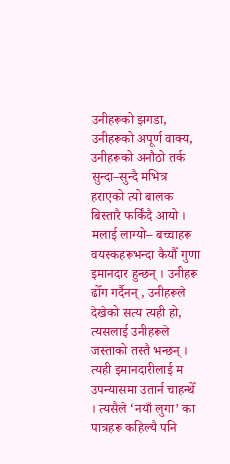उनीहरूको झगडा, उनीहरूको अपूर्ण वाक्य, उनीहरूको अनौठो तर्क सुन्दा–सुन्दै मभित्र हराएको त्यो बालक बिस्तारै फर्किंदै आयो । मलाई लाग्यो– बच्चाहरू वयस्कहरूभन्दा कैयौँ गुणा इमानदार हुन्छन् । उनीहरू ढोँग गर्दैनन्, उनीहरूले देखेको सत्य त्यही हो, त्यसलाई उनीहरूले जस्ताको तस्तै भन्छन् । त्यही इमानदारीलाई म उपन्यासमा उतार्न चाहन्थेँ । त्यसैले ‘नयाँ लुगा’ का पात्रहरू कहिल्यै पनि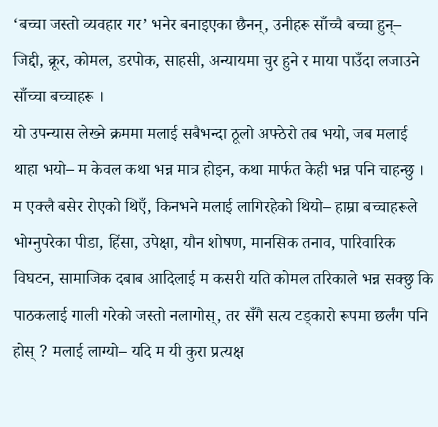‘बच्चा जस्तो व्यवहार गर’ भनेर बनाइएका छैनन्, उनीहरू साँच्चै बच्चा हुन्– जिद्दी, क्रूर, कोमल, डरपोक, साहसी, अन्यायमा चुर हुने र माया पाउँदा लजाउने साँच्चा बच्चाहरू ।
यो उपन्यास लेख्ने क्रममा मलाई सबैभन्दा ठूलो अफ्ठेरो तब भयो, जब मलाई थाहा भयो– म केवल कथा भन्न मात्र होइन, कथा मार्फत केही भन्न पनि चाहन्छु । म एक्लै बसेर रोएको थिएँ, किनभने मलाई लागिरहेको थियो– हाम्रा बच्चाहरूले भोग्नुपरेका पीडा, हिंसा, उपेक्षा, यौन शोषण, मानसिक तनाव, पारिवारिक विघटन, सामाजिक दबाब आदिलाई म कसरी यति कोमल तरिकाले भन्न सक्छु कि पाठकलाई गाली गरेको जस्तो नलागोस्, तर सँगै सत्य टड्कारो रूपमा छर्लंग पनि होस् ? मलाई लाग्यो– यदि म यी कुरा प्रत्यक्ष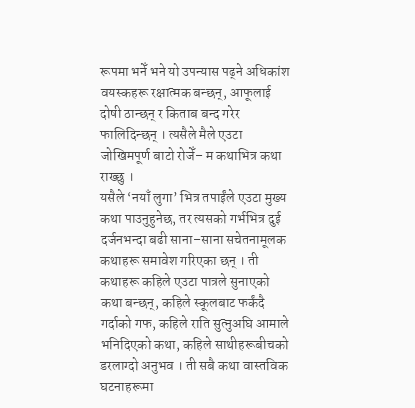रूपमा भनेँ भने यो उपन्यास पढ्ने अधिकांश वयस्कहरू रक्षात्मक बन्छन्, आफूलाई दोषी ठान्छन् र किताब बन्द गरेर फालिदिन्छन् । त्यसैले मैले एउटा जोखिमपूर्ण बाटो रोजेँ– म कथाभित्र कथा राख्छु ।
यसैले ‘नयाँ लुगा’ भित्र तपाईंले एउटा मुख्य कथा पाउनुहुनेछ, तर त्यसको गर्भभित्र दुई दर्जनभन्दा बढी साना–साना सचेतनामूलक कथाहरू समावेश गरिएका छन् । ती कथाहरू कहिले एउटा पात्रले सुनाएको कथा बन्छन्, कहिले स्कूलबाट फर्कंदै गर्दाको गफ, कहिले राति सुत्नुअघि आमाले भनिदिएको कथा, कहिले साथीहरूबीचको डरलाग्दो अनुभव । ती सबै कथा वास्तविक घटनाहरूमा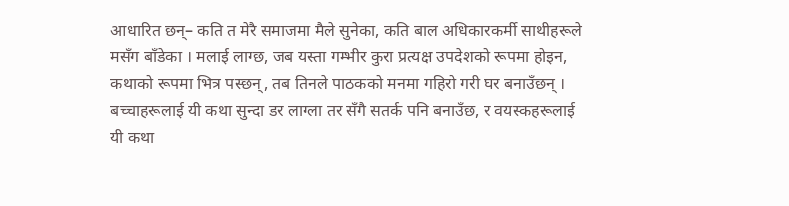आधारित छन्– कति त मेरै समाजमा मैले सुनेका, कति बाल अधिकारकर्मी साथीहरूले मसँग बाँडेका । मलाई लाग्छ, जब यस्ता गम्भीर कुरा प्रत्यक्ष उपदेशको रूपमा होइन, कथाको रूपमा भित्र पस्छन्, तब तिनले पाठकको मनमा गहिरो गरी घर बनाउँछन् । बच्चाहरूलाई यी कथा सुन्दा डर लाग्ला तर सँगै सतर्क पनि बनाउँछ, र वयस्कहरूलाई यी कथा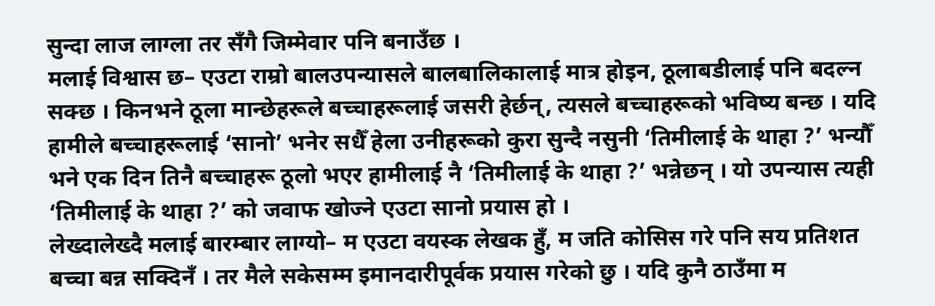सुन्दा लाज लाग्ला तर सँगै जिम्मेवार पनि बनाउँछ ।
मलाई विश्वास छ– एउटा राम्रो बालउपन्यासले बालबालिकालाई मात्र होइन, ठूलाबडीलाई पनि बदल्न सक्छ । किनभने ठूला मान्छेहरूले बच्चाहरूलाई जसरी हेर्छन्, त्यसले बच्चाहरूको भविष्य बन्छ । यदि हामीले बच्चाहरूलाई ‘सानो’ भनेर सधैँ हेला उनीहरूको कुरा सुन्दै नसुनी ‘तिमीलाई के थाहा ?’ भन्यौँ भने एक दिन तिनै बच्चाहरू ठूलो भएर हामीलाई नै ‘तिमीलाई के थाहा ?’ भन्नेछन् । यो उपन्यास त्यही ‘तिमीलाई के थाहा ?’ को जवाफ खोज्ने एउटा सानो प्रयास हो ।
लेख्दालेख्दै मलाई बारम्बार लाग्यो– म एउटा वयस्क लेखक हुँ, म जति कोसिस गरे पनि सय प्रतिशत बच्चा बन्न सक्दिनँ । तर मैले सकेसम्म इमानदारीपूर्वक प्रयास गरेको छु । यदि कुनै ठाउँमा म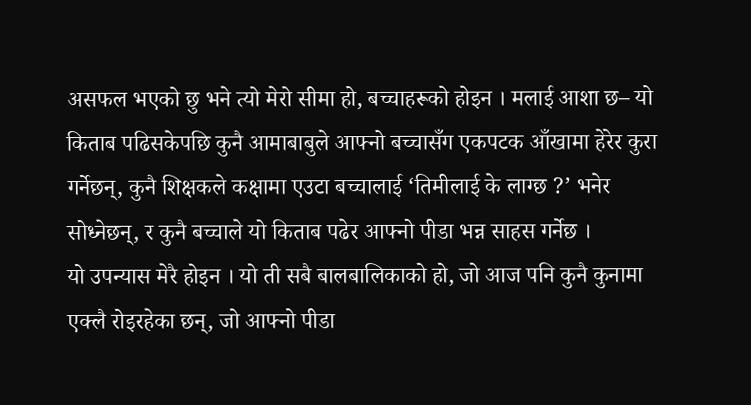असफल भएको छु भने त्यो मेरो सीमा हो, बच्चाहरूको होइन । मलाई आशा छ– यो किताब पढिसकेपछि कुनै आमाबाबुले आफ्नो बच्चासँग एकपटक आँखामा हेरेर कुरा गर्नेछन्, कुनै शिक्षकले कक्षामा एउटा बच्चालाई ‘तिमीलाई के लाग्छ ?’ भनेर सोध्नेछन्, र कुनै बच्चाले यो किताब पढेर आफ्नो पीडा भन्न साहस गर्नेछ ।
यो उपन्यास मेरै होइन । यो ती सबै बालबालिकाको हो, जो आज पनि कुनै कुनामा एक्लै रोइरहेका छन्, जो आफ्नो पीडा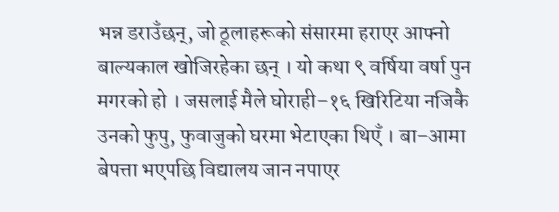भन्न डराउँछन्, जो ठूलाहरूको संसारमा हराएर आफ्नो बाल्यकाल खोजिरहेका छन् । यो कथा ९ वर्षिया वर्षा पुन मगरको हो । जसलाई मैले घोराही–१६ खिरिटिया नजिकै उनको फुपु, फुवाजुको घरमा भेटाएका थिएँ । बा–आमा बेपत्ता भएपछि विद्यालय जान नपाएर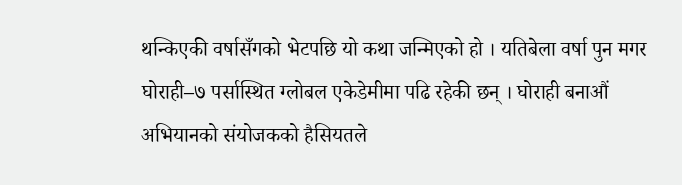थन्किएकी वर्षासँगको भेटपछि यो कथा जन्मिएको हो । यतिबेला वर्षा पुन मगर घोराही–७ पर्सास्थित ग्लोबल एकेडेमीमा पढि रहेकी छन् । घोराही बनाऔं अभियानको संयोजकको हैसियतले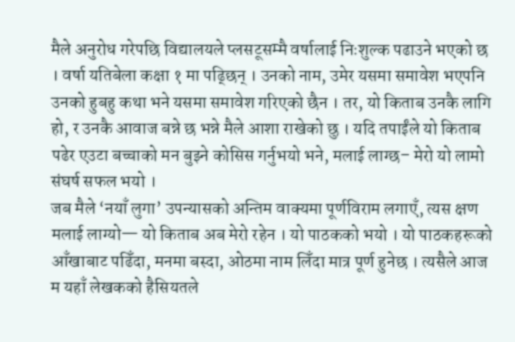मैले अनुरोध गरेपछि विद्यालयले प्लसटूसम्मै वर्षालाई निःशुल्क पढाउने भएको छ । वर्षा यतिबेला कक्षा १ मा पढ्छिन् । उनको नाम, उमेर यसमा समावेश भएपनि उनको हुबहु कथा भने यसमा समावेश गरिएको छैन । तर, यो किताब उनकै लागि हो, र उनकै आवाज बन्ने छ भन्ने मैले आशा राखेको छु । यदि तपाईंले यो किताब पढेर एउटा बच्चाको मन बुझ्ने कोसिस गर्नुभयो भने, मलाई लाग्छ– मेरो यो लामो संघर्ष सफल भयो ।
जब मैले ‘नयाँ लुगा’ उपन्यासको अन्तिम वाक्यमा पूर्णविराम लगाएँ, त्यस क्षण मलाई लाग्यो— यो किताब अब मेरो रहेन । यो पाठकको भयो । यो पाठकहरूको आँखाबाट पढिँदा, मनमा बस्दा, ओठमा नाम लिँदा मात्र पूर्ण हुनेछ । त्यसैले आज म यहाँ लेखकको हैसियतले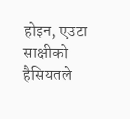होइन, एउटा साक्षीको हैसियतले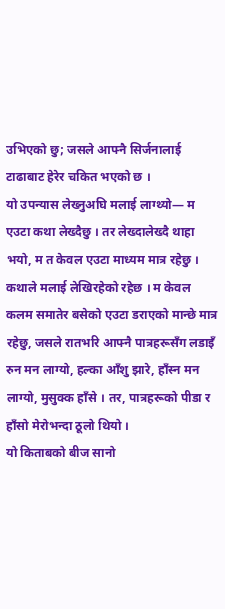उभिएको छु; जसले आफ्नै सिर्जनालाई टाढाबाट हेरेर चकित भएको छ ।
यो उपन्यास लेख्नुअघि मलाई लाग्थ्यो— म एउटा कथा लेख्दैछु । तर लेख्दालेख्दै थाहा भयो, म त केवल एउटा माध्यम मात्र रहेछु । कथाले मलाई लेखिरहेको रहेछ । म केवल कलम समातेर बसेको एउटा डराएको मान्छे मात्र रहेछु, जसले रातभरि आफ्नै पात्रहरूसँग लडाइँ रुन मन लाग्यो, हल्का आँशु झारे, हाँस्न मन लाग्यो, मुसुक्क हाँसे । तर, पात्रहरूको पीडा र हाँसो मेरोभन्दा ठूलो थियो ।
यो किताबको बीज सानो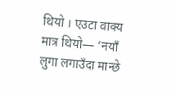थियो । एउटा वाक्य मात्र थियो— ‘नयाँ लुगा लगाउँदा मान्छे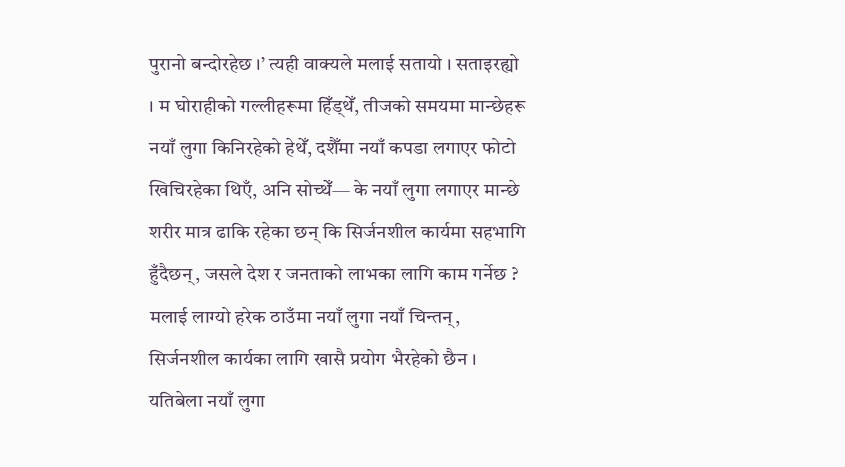पुरानो बन्दोरहेछ ।’ त्यही वाक्यले मलाई सतायो । सताइरह्यो । म घोराहीको गल्लीहरूमा हिँड्थेँ, तीजको समयमा मान्छेहरू नयाँ लुगा किनिरहेको हेथेँ, दशैँमा नयाँ कपडा लगाएर फोटो खिचिरहेका थिएँ, अनि सोच्थेँ— के नयाँ लुगा लगाएर मान्छे शरीर मात्र ढाकि रहेका छन् कि सिर्जनशील कार्यमा सहभागि हुँदैछन्, जसले देश र जनताको लाभका लागि काम गर्नेछ ? मलाई लाग्यो हरेक ठाउँमा नयाँ लुगा नयाँ चिन्तन्, सिर्जनशील कार्यका लागि खासै प्रयोग भैरहेको छैन । यतिबेला नयाँ लुगा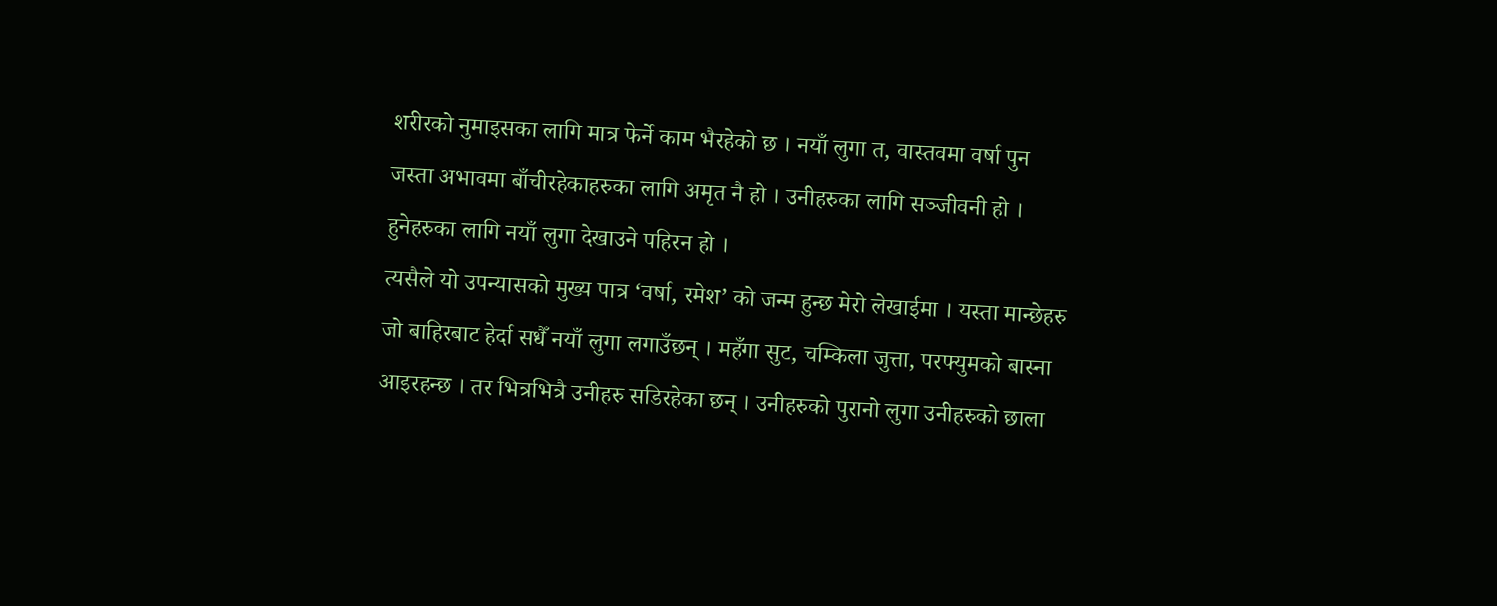शरीरको नुमाइसका लागि मात्र फेर्ने काम भैरहेको छ । नयाँ लुगा त, वास्तवमा वर्षा पुन जस्ता अभावमा बाँचीरहेकाहरुका लागि अमृत नै हो । उनीहरुका लागि सञ्जीवनी हो । हुनेहरुका लागि नयाँ लुगा देखाउने पहिरन हो ।
त्यसैले यो उपन्यासको मुख्य पात्र ‘वर्षा, रमेश’ को जन्म हुन्छ मेरो लेखाईमा । यस्ता मान्छेहरु जो बाहिरबाट हेर्दा सधैँ नयाँ लुगा लगाउँछन् । महँगा सुट, चम्किला जुत्ता, परफ्युमको बास्ना आइरहन्छ । तर भित्रभित्रै उनीहरु सडिरहेका छन् । उनीहरुको पुरानो लुगा उनीहरुको छाला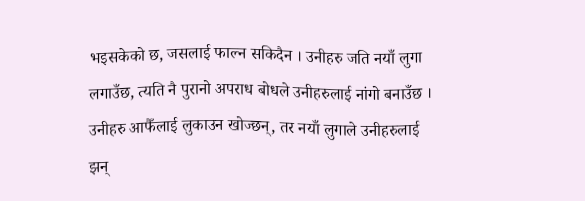भइसकेको छ, जसलाई फाल्न सकिदैन । उनीहरु जति नयाँ लुगा लगाउँछ, त्यति नै पुरानो अपराध बोधले उनीहरुलाई नांगो बनाउँछ । उनीहरु आफैँलाई लुकाउन खोज्छन्, तर नयाँ लुगाले उनीहरुलाई झन्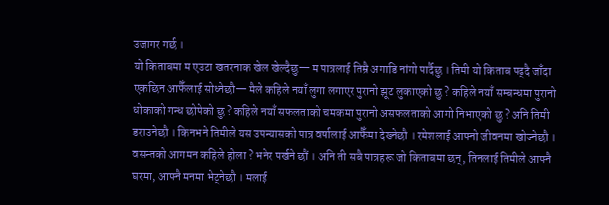उजागर गर्छ ।
यो किताबमा म एउटा खतरनाक खेल खेल्दैछु— म पात्रलाई तिम्रै अगाडि नांगो पार्दैछु । तिमी यो किताब पढ्दै जाँदा एकछिन आफैँलाई सोध्नेछौ— मैले कहिले नयाँ लुगा लगाएर पुरानो झूट लुकाएको छु ? कहिले नयाँ सम्बन्धमा पुरानो धोकाको गन्ध छोपेको छु ? कहिले नयाँ सफलताको चमकमा पुरानो असफलताको आगो निभाएको छु ? अनि तिमी डराउनेछौ । किनभने तिमीले यस उपन्यासको पात्र वर्षालाई आफैँमा देख्नेछौ । रमेशलाई आफ्नो जीवनमा खोज्नेछौ । वसन्तको आगमन कहिले होला ? भनेर पर्खने छौं । अनि ती सबै पात्रहरू जो किताबमा छन्, तिनलाई तिमीले आफ्नै घरमा, आफ्नै मनमा भेट्नेछौ । मलाई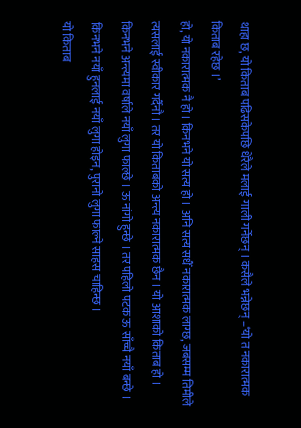थाहा छ, यो किताब पढिसकेपछि धेरैले मलाई गाली गर्नेछन् । कसैले भन्नेछन् –‘यो त नकारात्मक किताब रहेछ ।’
हो, यो नकारात्मक नै हो । किनभने यो सत्य हो । अनि सत्य सधैँ नकारात्मक लाग्छ, जबसम्म तिमीले त्यसलाई स्वीकार गर्दैनौ । तर यो किताबको अन्त्य नकारात्मक छैन । यो आशाको किताब हो । किनभने अन्त्यमा वर्षाले नयाँ लुगा फाल्छे । ऊ नांगो हुन्छे । तर पहिलो पटक ऊ साँच्चै नयाँ बन्छे । किनभने नयाँ हुनलाई नयाँ लुगा होइन, पुरानो लुगा फाल्ने साहस चाहिन्छ ।
यो किताब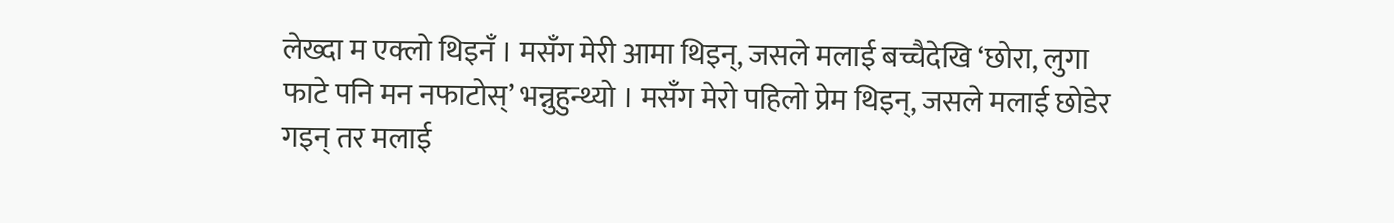लेख्दा म एक्लो थिइनँ । मसँग मेरी आमा थिइन्, जसले मलाई बच्चैदेखि ‘छोरा, लुगा फाटे पनि मन नफाटोस्’ भन्नुहुन्थ्यो । मसँग मेरो पहिलो प्रेम थिइन्, जसले मलाई छोडेर गइन् तर मलाई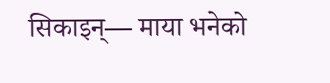सिकाइन्— माया भनेको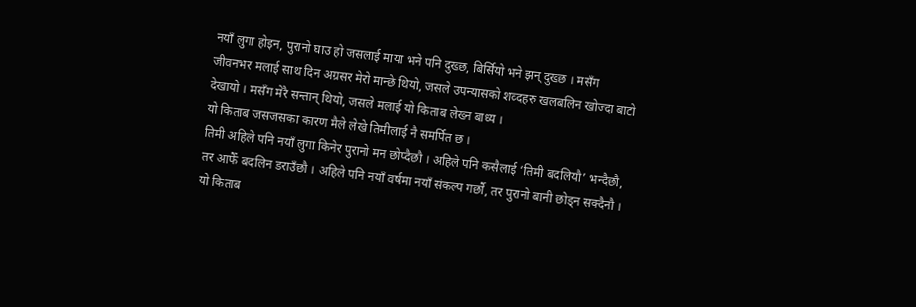नयाँ लुगा होइन, पुरानो घाउ हो जसलाई माया भने पनि दुख्छ, बिर्सियो भने झन् दुख्छ । मसँग जीवनभर मलाई साथ दिन अग्रसर मेरो मान्छे थियो, जसले उपन्यासको शव्दहरु खलबलिन खोज्दा बाटो देखायो । मसँग मेरै सन्तान् थियो, जसले मलाई यो किताब लेख्न बाध्य ।
यो किताब जसजसका कारण मैले लेखे तिमीलाई नै समर्पित छ ।
तिमी अहिले पनि नयाँ लुगा किनेर पुरानो मन छोप्दैछौ । अहिले पनि कसैलाई ‘तिमी बदलियौ’ भन्दैछौ, तर आफैँ बदलिन डराउँछौ । अहिले पनि नयाँ वर्षमा नयाँ संकल्प गर्छौ, तर पुरानो बानी छोड्न सक्दैनौ । यो किताब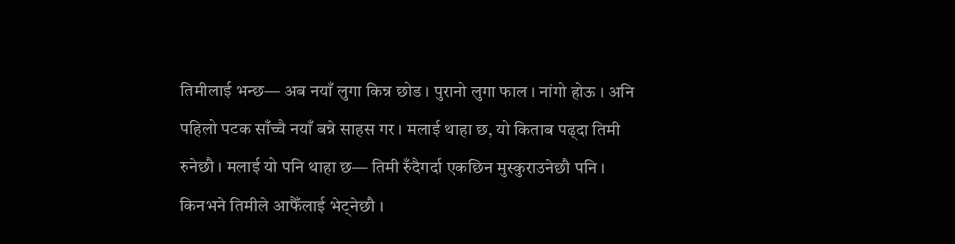तिमीलाई भन्छ— अब नयाँ लुगा किन्न छोड । पुरानो लुगा फाल । नांगो होऊ । अनि पहिलो पटक साँच्चै नयाँ बन्ने साहस गर । मलाई थाहा छ, यो किताब पढ्दा तिमी रुनेछौ । मलाई यो पनि थाहा छ— तिमी रुँदैगर्दा एकछिन मुस्कुराउनेछौ पनि । किनभने तिमीले आफैँलाई भेट्नेछौ ।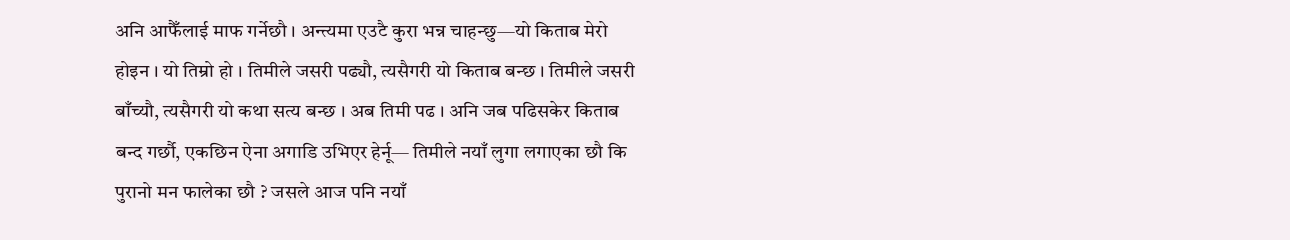अनि आफैँलाई माफ गर्नेछौ । अन्त्यमा एउटै कुरा भन्न चाहन्छु—यो किताब मेरो होइन । यो तिम्रो हो । तिमीले जसरी पढ्यौ, त्यसैगरी यो किताब बन्छ । तिमीले जसरी बाँच्यौ, त्यसैगरी यो कथा सत्य बन्छ । अब तिमी पढ । अनि जब पढिसकेर किताब बन्द गर्छौ, एकछिन ऐना अगाडि उभिएर हेर्नू— तिमीले नयाँ लुगा लगाएका छौ कि पुरानो मन फालेका छौ ? जसले आज पनि नयाँ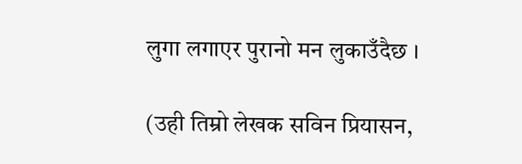लुगा लगाएर पुरानो मन लुकाउँदैछ ।

(उही तिम्रो लेखक सविन प्रियासन,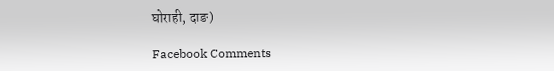घोराही, दाङ)

Facebook Comments